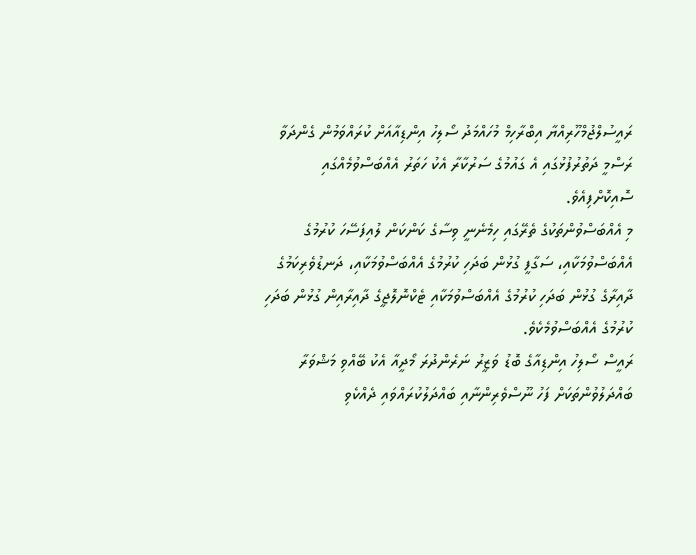ރައީސުލްޖުމްހޫރިއްޔާ އިބްރާހިމް މުހައްމަދު ސޯލިހު އިންޑިއާއަށް ކުރައްވަމުން ގެންދަވާ ރަސްމީ ދަތުރުފުޅުގައި އެ ގައުމުގެ ސަރުކާރާ އެކު ހަތަރު އެއްބަސްވުމެއްގައި ސޮއިކޮށްފިއެވެ.
މި އެއްބަސްވުންތަކުގެ ތެރޭގައި ހިމެނެނީ ވިސާގެ ކަންކަން ލުއިފަސޭހަ ކުރުމުގެ އެއްބަސްވުމަކާއި، ސަގާފީ ގުޅުން ބަދަހި ކުރުމުގެ އެއްބަސްވުމަކާއި، ދަނޑުވެރިކަމުގެ ދާއިރާގެ ގުޅުން ބަދަހި ކުރުމުގެ އެއްބަސްވުމަކާއި ޓެކްނޮލޮޖީގެ ދާއިރާއިން ގުޅުން ބަދަހި ކުރުމުގެ އެއްބަސްވުމެކެވެ.
ރައީސް ސޯލިހު އިންޑިއާގެ ބޮޑު ވަޒީރު ނަރެންދުރަ މޯދީއާ އެކު ބޭއްވި މަޝްވަރާ ބައްދަލުވުންތަކަށް ފަހު ނޫސްވެރިންނާއި ބައްދަލުކުރައްވައި ދެއްކެވި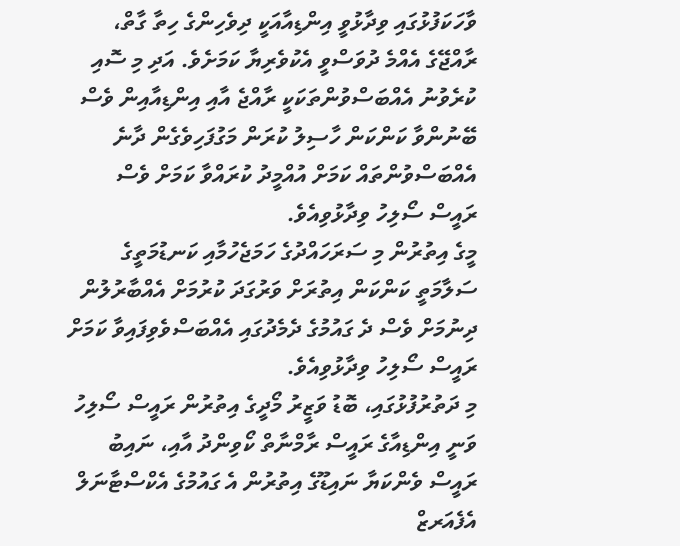ވާހަކަފުޅުގައި ވިދާޅުވީ އިންޑިއާއަކީ ދިވެހިންގެ ހިތާ ގާތް، ރާއްޖޭގެ އެއްމެ ދުވަސްވީ އެކުވެރިޔާ ކަމަށެވެ. އަދި މި ސޮއި ކުރެވުނު އެއްބަސްވުންތަކަކީ ރާއްޖެ އާއި އިންޑިއާއިން ވެސް ބޭނުންވާ ކަންކަން ހާސިލު ކުރަން މަގުފަހިވެގެން ދާނެ އެއްބަސްވުންތައް ކަމަށް އުއްމީދު ކުރައްވާ ކަމަށް ވެސް ރައީސް ސޯލިހު ވިދާޅުވިއެވެ.
މީގެ އިތުރުން މި ސަރަހައްދުގެ ހަމަޖެހުމާއި ކަނޑުމަތީގެ ސަލާމަތީ ކަންކަން އިތުރަށް ވަރުގަދަ ކުރުމަށް އެއްބާރުލުން ދިނުމަށް ވެސް ދެ ގައުމުގެ ދެމެދުގައި އެއްބަސްވެވިފައިވާ ކަމަށް ރައީސް ސޯލިހު ވިދާޅުވިއެވެ.
މި ދަތުރުފުޅުގައި، ބޮޑު ވަޒީރު މޯދީގެ އިތުރުން ރައީސް ސޯލިހު ވަނީ އިންޑިއާގެ ރައީސް ރާމްނާތް ކޯވިންދު އާއި، ނައިބު ރައީސް ވެންކަޔާ ނައިޑޫގެ އިތުރުން އެ ގައުމުގެ އެކްސްޓާނަލް އެފެއަރޒް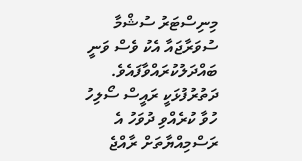މިނިސްޓަރު ސުޝްމާ ސުވަރާޖައާ އެކު ވެސް ވަނީ ބައްދަލުކުރައްވާފައެވެ.
ދަތުރުފުޅަކީ ރައީސް ސޯލިހު ހުވާ ކުރެއްވި ދުވަހު އެ ރަސްމިއްޔާތަށް ރާއްޖެ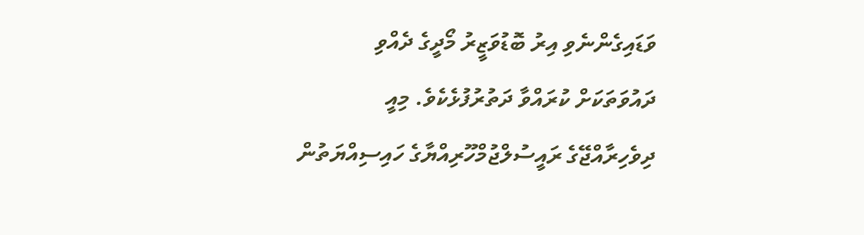ވަޑައިގެންނެވި އިރު ބޮޑުވަޒީރު މޯދީގެ ދެއްވި ދައުވަތަކަށް ކުރައްވާ ދަތުރުފުޅެކެވެ. މިއީ ދިވެހިރާއްޖޭގެ ރައީސުލްޖުމްހޫރިއްޔާގެ ހައިސިއްޔަތުން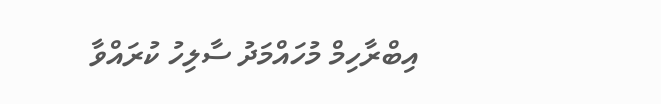އިބްރާހިމް މުހައްމަދު ސާލިހު ކުރައްވާ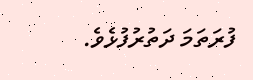ފުރަތަމަ ދަތުރުފުޅެވެ.